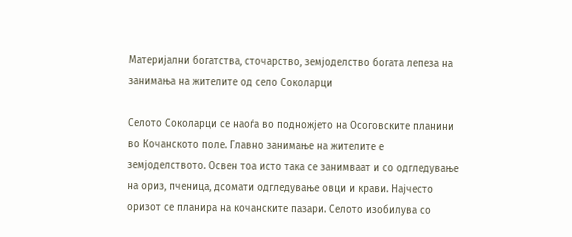Материјални богатства, сточарство, земјоделство богата лепеза на занимања на жителите од село Соколарци

Селото Соколарци се наоѓа во подножјето на Осоговските планини во Кочанското поле. Главно занимање на жителите е земјоделството. Освен тоа исто така се занимваат и со одгледување на ориз, пченица, дсомати одгледување овци и крави. Најчесто оризот се планира на кочанските пазари. Селото изобилува со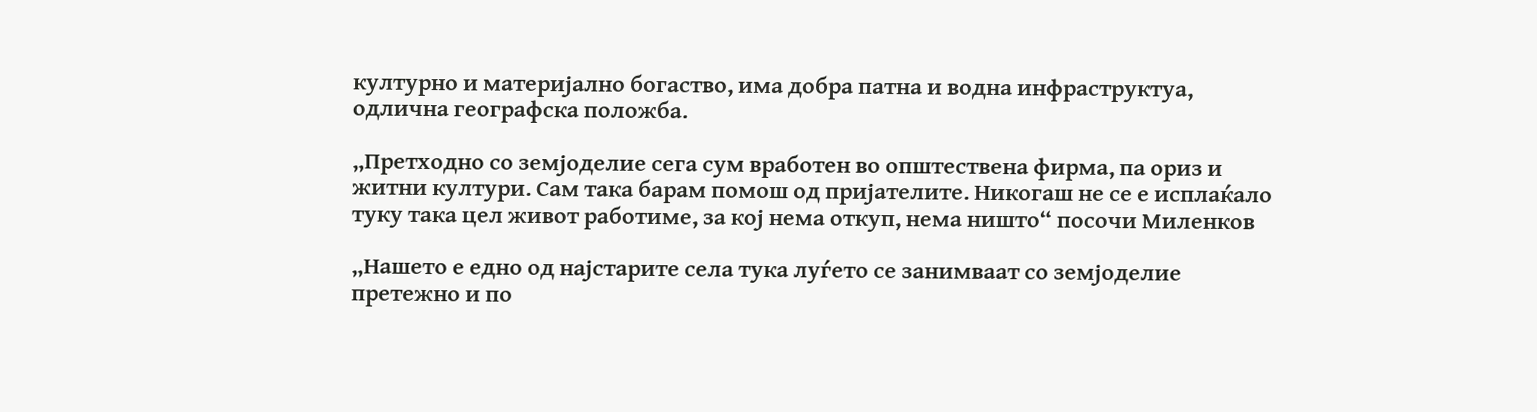културно и материјално богаство, има добра патна и водна инфраструктуа, одлична географска положба.

„Претходно со земјоделие сега сум вработен во општествена фирма, па ориз и житни култури. Сам така барам помош од пријателите. Никогаш не се е исплаќало туку така цел живот работиме, за кој нема откуп, нема ништо“ посочи Миленков

„Нашето е едно од најстарите села тука луѓето се занимваат со земјоделие претежно и по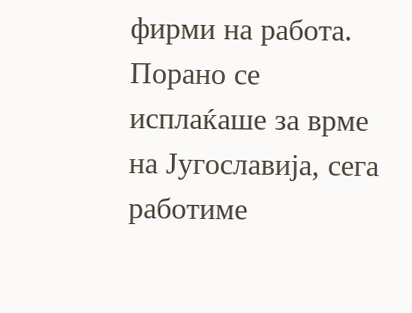фирми на работа. Порано се исплаќаше за врме на Југославија, сега работиме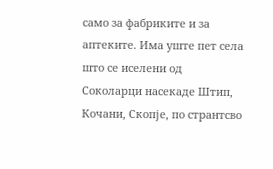само за фабриките и за аптеките. Има уште пет села што се иселени од Соколарци насекаде Штип, Кочани, Скопје, по странтсво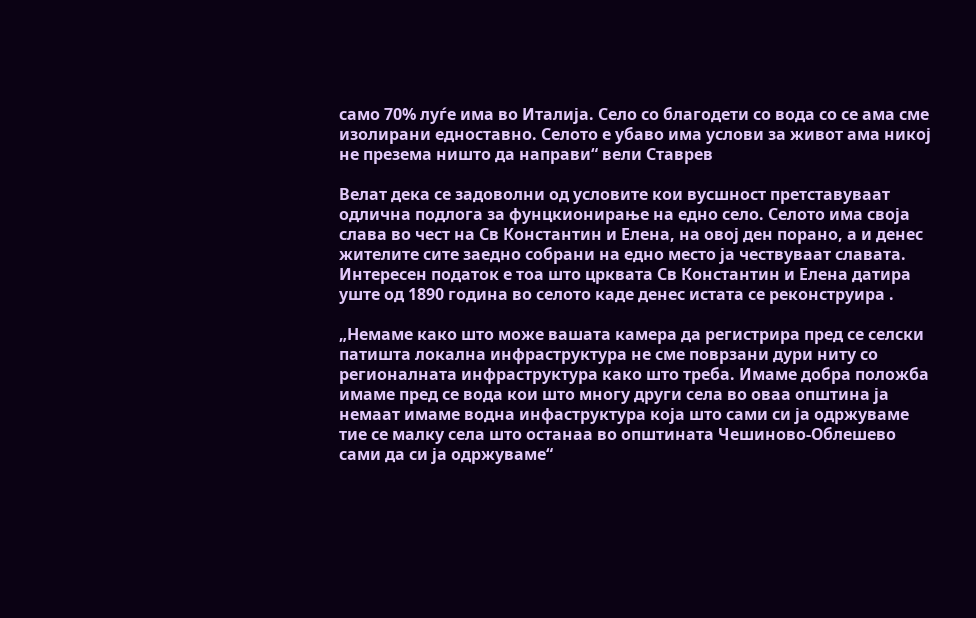само 70% луѓе има во Италија. Село со благодети со вода со се ама сме изолирани едноставно. Селото е убаво има услови за живот ама никој не презема ништо да направи“ вели Ставрев

Велат дека се задоволни од условите кои вусшност претставуваат одлична подлога за фунцкионирање на едно село. Селото има своја слава во чест на Св Константин и Елена, на овој ден порано, а и денес жителите сите заедно собрани на едно место ја чествуваат славата. Интересен податок е тоа што црквата Св Константин и Елена датира уште од 1890 година во селото каде денес истата се реконструира .

„Немаме како што може вашата камера да регистрира пред се селски патишта локална инфраструктура не сме поврзани дури ниту со регионалната инфраструктура како што треба. Имаме добра положба имаме пред се вода кои што многу други села во оваа општина ја немаат имаме водна инфаструктура која што сами си ја одржуваме тие се малку села што останаа во општината Чешиново-Облешево сами да си ја одржуваме“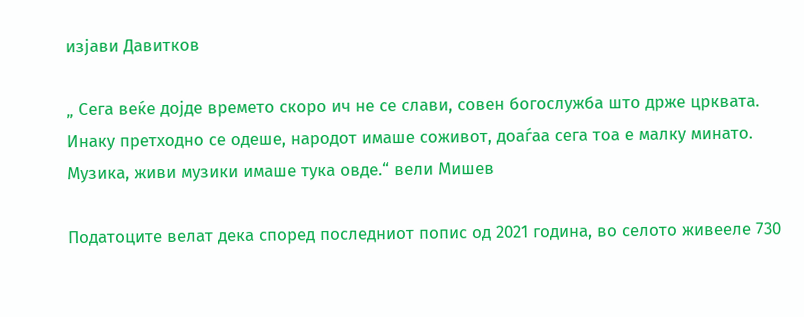изјави Давитков

„ Сега веќе дојде времето скоро ич не се слави, совен богослужба што држе црквата. Инаку претходно се одеше, народот имаше соживот, доаѓаа сега тоа е малку минато. Музика, живи музики имаше тука овде.“ вели Мишев

Податоците велат дека според последниот попис од 2021 година, во селото живееле 730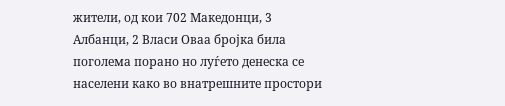жители, од кои 702 Македонци, 3 Албанци, 2 Власи Оваа бројка била поголема порано но луѓето денеска се населени како во внатрешните простори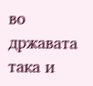во државата така и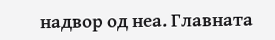надвор од неа. Главната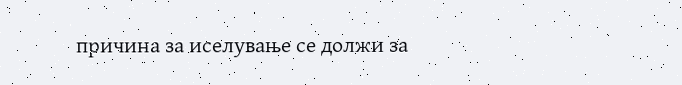причина за иселување се должи за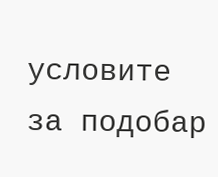условите за подобар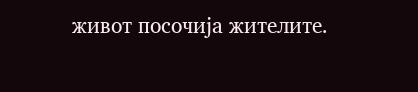живот посочија жителите.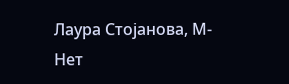Лаура Стојанова, М-Нет